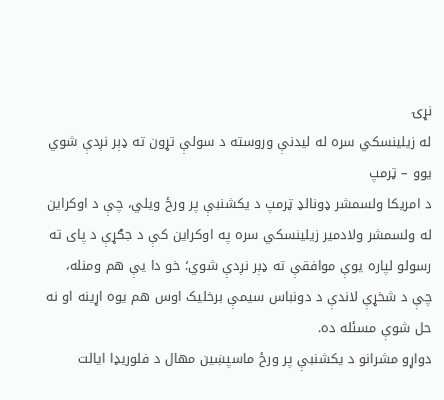نړۍ
له زیلینسکي سره له لیدنې وروسته د سولې تړون ته ډېر نږدې شوي يوو – ټرمپ
د امریکا ولسمشر ډونالډ ټرمپ د یکشنبې پر ورځ ویلي، چې د اوکراین له ولسمشر ولادمیر زیلینسکي سره په اوکراین کې د جګړې د پای ته رسولو لپاره یوې موافقې ته ډېر نږدې شوي؛ خو دا یې هم ومنله، چې د شخړې لاندې د دونباس سیمې برخلیک اوس هم یوه اړینه او نه حل شوې مسئله ده.
دواړو مشرانو د یکشنبې پر ورځ ماسپښین مهال د فلوریډا ایالت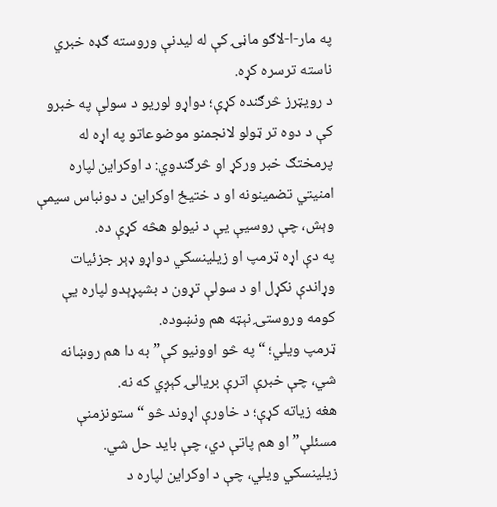په مار-ا-لاګو ماڼۍ کې له لیدنې وروسته ګډه خبري ناسته ترسره کړه.
د رویټرز څرګنده کړې؛ دواړو لوریو د سولې په خبرو کې د دوه تر ټولو لانجمنو موضوعاتو په اړه له پرمختګ خبر ورکړ او څرګندوي: د اوکراین لپاره امنیتي تضمینونه او د ختیځ اوکراین د دونباس سیمې وېش، چې روسیې یې د نیولو هڅه کړې ده.
په دې اړه ټرمپ او زیلینسکي دواړو ډېر جزئیات وړاندې نکړل او د سولې تړون د بشپړېدو لپاره یې کومه وروستۍ نېټه هم ونښوده.
ټرمپ ویلي؛ “په څو اوونیو کې” به دا هم روښانه شي، چې خبرې اترې بریالۍ کېږي که نه.
هغه زیاته کړې؛ د خاورې اړوند څو “ستونزمنې مسئلې” او هم پاتې دي، چې باید حل شي.
زیلینسکي ویلي، چې د اوکراین لپاره د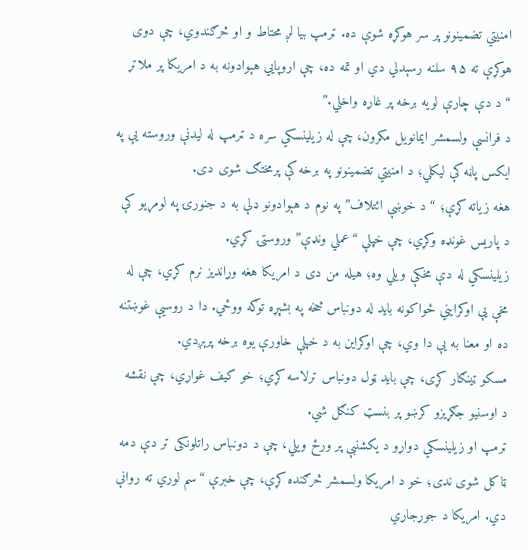امنیتي تضمینونو پر سر هوکړه شوې ده. ټرمپ بیا لږ محتاط و او څرګندوي، چې دوی هوکړې ته ۹۵ سلنه رسېدلي دي او تمه ده، چې اروپایي هېوادونه به د امریکا پر ملاتړ “د دې چارې لویه برخه پر غاړه واخلي.”
د فرانسې ولسمشر ایمانویل مکرون، چې له زیلینسکي سره د ټرمپ له لیدنې وروسته یې په ایکس پاڼه کې لیکلي؛ د امنیتي تضمینونو په برخه کې پرمختګ شوی دی.
هغه زیاته کړې؛ “د خوښې ائتلاف” په نوم د هېوادونو ډلې به د جنورۍ په لومړیو کې د پاریس غونډه وکړي، چې خپلې “عملي ونډې” وروستۍ کړي.
زیلینسکي له دې مخکې ویلي وه؛ هیله من دی د امریکا هغه وړاندیز نرم کړي، چې له مخې یې اوکرایني ځواکونه باید له دونباس څخه په بشپړه توګه ووځي. دا د روسیې غوښتنه ده او معنا به یې دا وي، چې اوکراین به د خپلې خاورې یوه برخه پرېږدي.
مسکو ټینګار کړی، چې باید ټول دونباس ترلاسه کړي؛ خو کیف غواړي، چې نقشه د اوسنیو جګړیزو کرښو پر بنسټ کنګل شي.
ټرمپ او زیلینسکي دواړو د یکشنبې پر ورځ ویلي، چې د دونباس راتلونکی تر دې دمه ټاکل شوی ندی؛ خو د امریکا ولسمشر څرګنده کړې، چې خبرې “سم لوري ته روانې دي. امریکا د جوړجاړي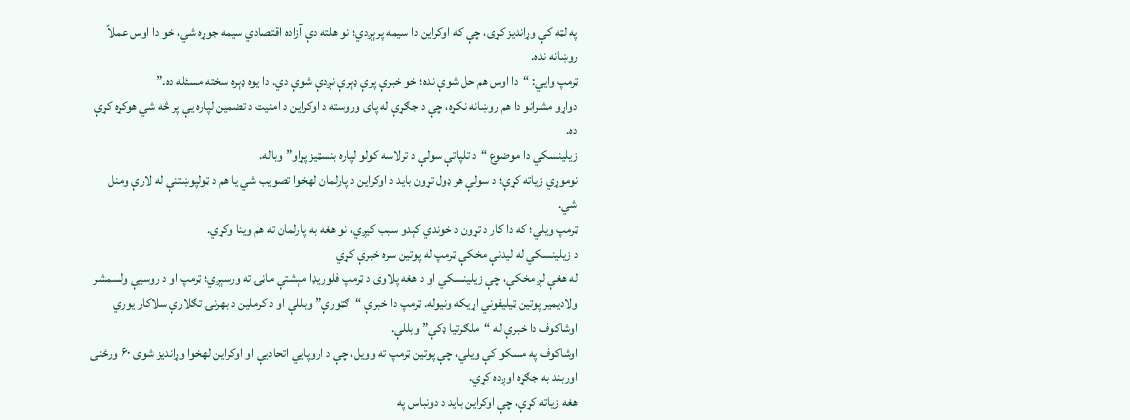په لټه کې وړاندیز کړی، چې که اوکراین دا سیمه پرېږدي؛ نو هلته دې آزاده اقتصادي سیمه جوړه شي، خو دا اوس عملاً روښانه نده.
ټرمپ وایي: “دا اوس هم حل شوې نده؛ خو خبرې پرې ډېرې نږدې شوې دي. دا یوه ډېره سخته مسئله ده.”
دواړو مشرانو دا هم روښانه نکړه، چې د جګړې له پای وروسته د اوکراین د امنیت د تضمین لپاره یې پر څه شي هوکړه کړې ده.
زیلینسکي دا موضوع “د تلپاتې سولې د ترلاسه کولو لپاره بنسټیز پړاو” وباله.
نوموړي زیاته کړې؛ د سولې هر ډول تړون باید د اوکراین د پارلمان لهخوا تصویب شي یا هم د ټولپوښتنې له لارې ومنل شي.
ټرمپ ویلي؛ که دا کار د تړون د خوندي کېدو سبب کیږي، نو هغه به پارلمان ته هم وینا وکړي.
د زیلینسکي له لیدنې مخکې ټرمپ له پوتین سره خبرې کړي
له هغې لږ مخکې، چې زیلینسکي او د هغه پلاوی د ټرمپ فلوریډا مېشتې ماڼۍ ته ورسېږي؛ ټرمپ او د روسیې ولسمشر ولادیمیر پوتین ټیلیفوني اړیکه ونیوله. ټرمپ دا خبرې “ګټورې” وبللې او د کرملین د بهرنۍ تګلارې سلاکار یوري اوشاکوف دا خبرې له “ملګرتیا ډکې” وبللې.
اوشاکوف په مسکو کې ویلي، چې پوتین ټرمپ ته وویل، چې د اروپایي اتحادیې او اوکراین لهخوا وړاندیز شوی ۶۰ ورځنی اوربند به جګړه اوږده کړي.
هغه زیاته کړې، چې اوکراین باید د دونباس په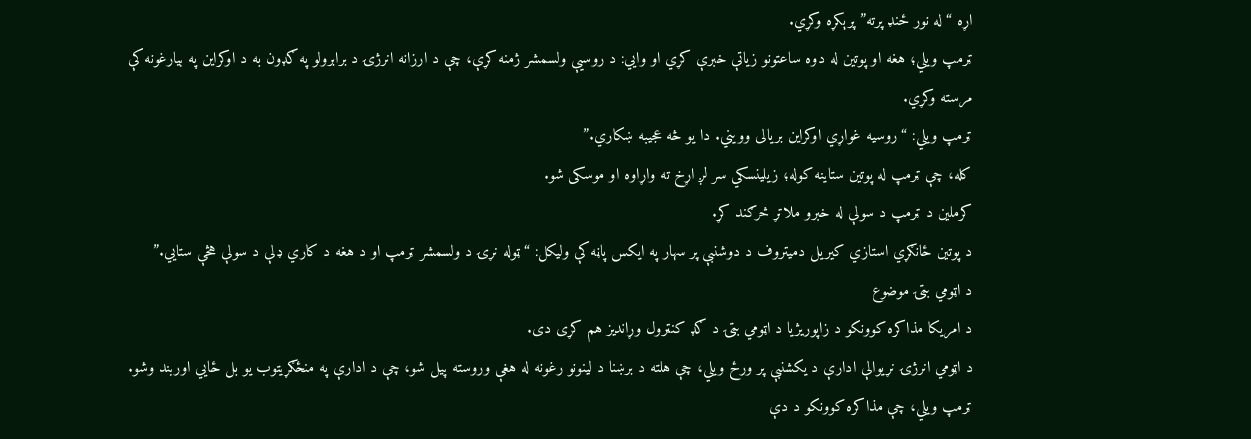اړه “له نور ځنډ پرته” پرېکړه وکړي.
ټرمپ ویلي؛ هغه او پوتین له دوه ساعتونو زیاتې خبرې کړي او وایي: د روسیې ولسمشر ژمنه کړې، چې د ارزانه انرژۍ د برابرولو په ګډون به د اوکراین په بیارغونه کې مرسته وکړي.
ټرمپ ویلي: “روسیه غواړي اوکراین بریالی وویني. دا یو څه عجیبه ښکاري.”
کله، چې ټرمپ له پوتین ستاینه کوله؛ زیلینسکي سر لږ اړخ ته واړاوه او موسکی شو.
کرملین د ټرمپ د سولې له خبرو ملاتړ څرګند کړ.
د پوتین ځانګړي استازي کیریل دمیتروف د دوشنبې پر سهار په ایکس پاڼه کې ولیکل: “ټوله نړۍ د ولسمشر ټرمپ او د هغه د کاري ډلې د سولې هڅې ستایي.”
د اټومي بټۍ موضوع
د امریکا مذاکره کوونکو د زاپوریژیا د اټومي بټۍ د ګډ کنټرول وړاندیز هم کړی دی.
د اټومي انرژۍ نړیوالې ادارې د یکشنبې پر ورځ ویلي، چې هلته د برښنا د لینونو رغونه له هغې وروسته پیل شو، چې د ادارې په منځګړیتوب یو بل ځايي اوربند وشو.
ټرمپ ویلي، چې مذاکره کوونکو د دې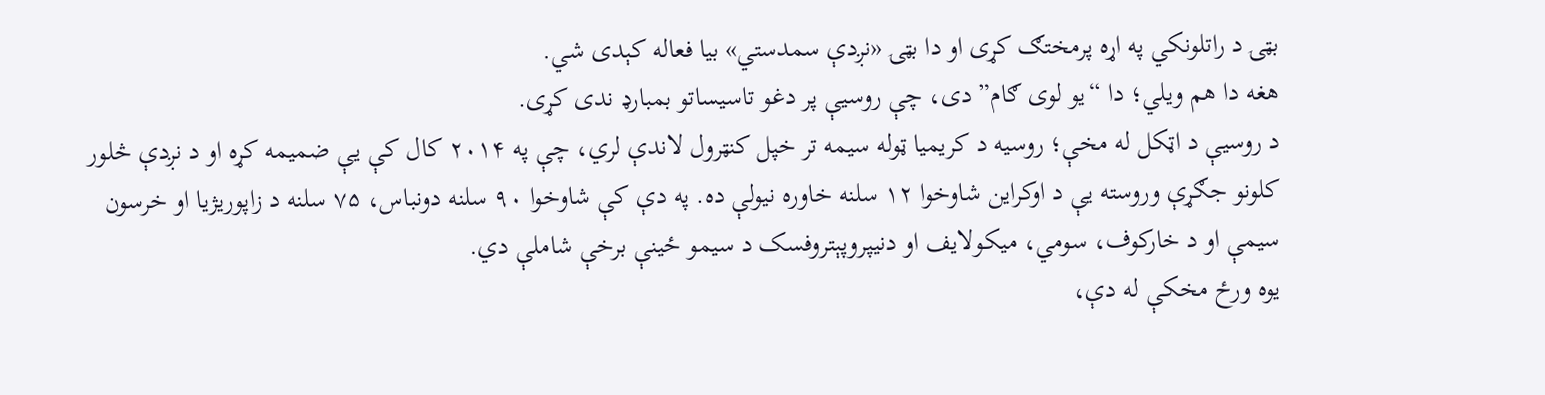بټۍ د راتلونکي په اړه پرمختګ کړی او دا بټۍ «نږدې سمدستي» بیا فعاله کېدی شي.
هغه دا هم ویلي؛ دا “یو لوی ګام” دی، چې روسیې پر دغو تاسیساتو بمبارډ ندی کړی.
د روسیې د اټکل له مخې؛ روسیه د کریمیا ټوله سیمه تر خپل کنټرول لاندې لري، چې په ۲۰۱۴ کال کې یې ضمیمه کړه او د نږدې څلور کلونو جګړې وروسته یې د اوکراین شاوخوا ۱۲ سلنه خاوره نیولې ده. په دې کې شاوخوا ۹۰ سلنه دونباس، ۷۵ سلنه د زاپوریژیا او خرسون سیمې او د خارکوف، سومي، میکولایف او دنیپروپېتروفسک د سیمو ځینې برخې شاملې دي.
یوه ورځ مخکې له دې،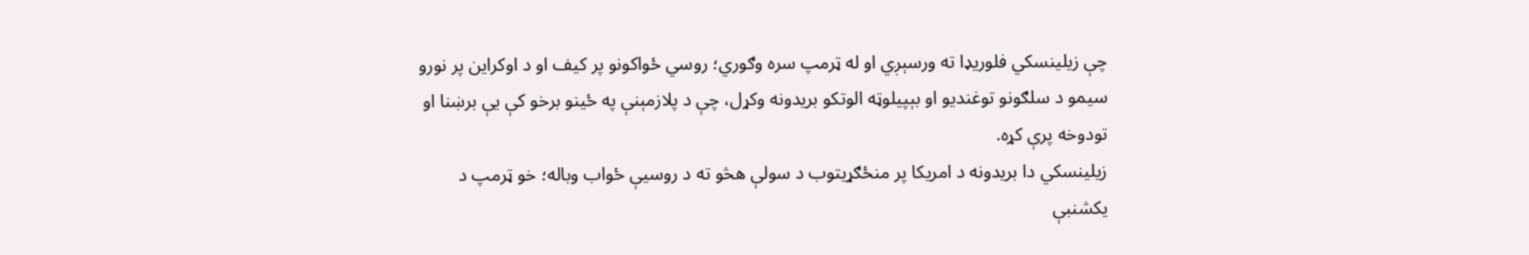چې زیلینسکي فلوریډا ته ورسېږي او له ټرمپ سره وګوري؛ روسي ځواکونو پر کیف او د اوکراین پر نورو سیمو د سلګونو توغندیو او بېپیلوټه الوتکو بریدونه وکړل، چې د پلازمېنې په ځینو برخو کې یې برښنا او تودوخه پرې کړه.
زیلینسکي دا بریدونه د امریکا پر منځګړیتوب د سولې هڅو ته د روسیې ځواب وباله؛ خو ټرمپ د یکشنبې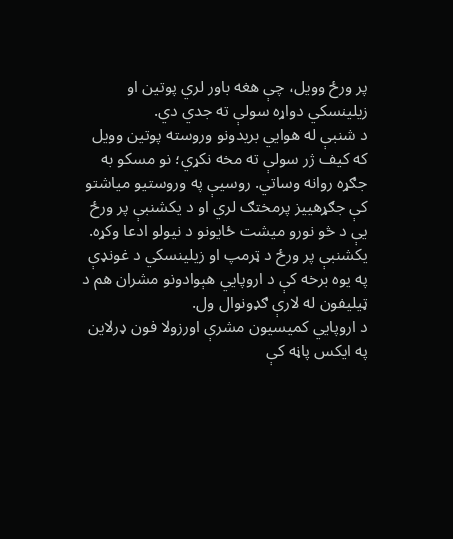پر ورځ وویل، چې هغه باور لري پوتین او زیلینسکي دواړه سولې ته جدي دي.
د شنبې له هوایي بریدونو وروسته پوتین وویل که کیف ژر سولې ته مخه نکړي؛ نو مسکو به جګړه روانه وساتي. روسیې په وروستیو میاشتو کې جګړهییز پرمختګ لري او د یکشنبې پر ورځ یې د څو نورو میشت ځایونو د نیولو ادعا وکړه.
یکشنبې پر ورځ د ټرمپ او زیلینسکي د غونډې په یوه برخه کې د اروپایي هېوادونو مشران هم د ټیلیفون له لارې ګډونوال ول.
د اروپایي کمیسیون مشرې اورزولا فون ډرلاین په ایکس پاڼه کې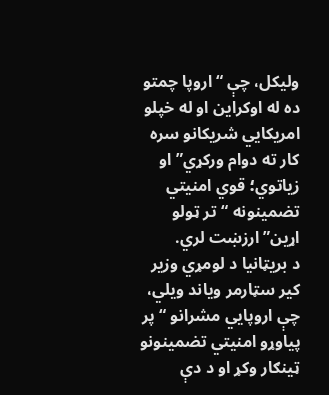ولیکل، چې “اروپا چمتو ده له اوکراین او له خپلو امریکایي شریکانو سره کار ته دوام ورکړي” او زیاتوي؛ قوي امنیتي تضمینونه “تر ټولو اړین” ارزښت لري.
د بریټانیا د لومړي وزیر کیر سټارمر ویاند ویلي، چې اروپایي مشرانو “پر پیاوړو امنیتي تضمینونو ټینګار وکړ او د دې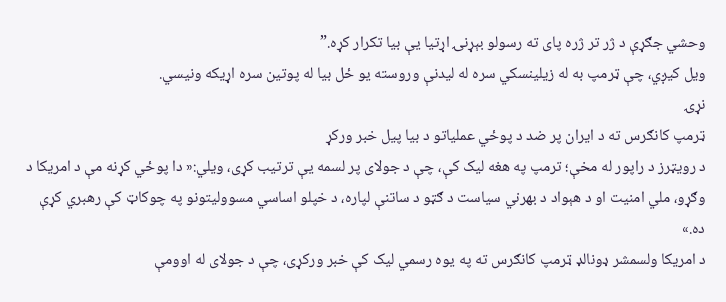وحشي جګړې د ژر تر ژره پای ته رسولو بېړنۍ اړتیا یې بیا تکرار کړه.”
ویل کیږي، چې ټرمپ به له زیلینسکي سره له لیدنې وروسته یو ځل بیا له پوتین سره اړیکه ونیسي.
نړۍ
ټرمپ کانګرس ته د ایران پر ضد د پوځي عملیاتو د بیا پیل خبر ورکړ
د رویټرز د راپور له مخې؛ ترمپ په هغه لیک کې، چې د جولای پر لسمه یې ترتیب کړی، ویلي:« دا پوځي کړنه مې د امریکا د وګړو، ملي امنیت او د هېواد د بهرني سیاست د ګټو د ساتنې لپاره، د خپلو اساسي مسوولیتونو په چوکاټ کې رهبري کړې ده.»
د امریکا ولسمشر ډونالډ ټرمپ کانګرس ته په یوه رسمي لیک کې خبر ورکړی، چې د جولای له اوومې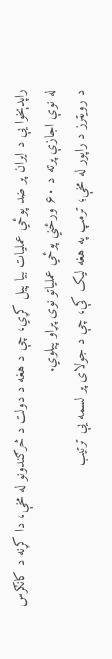راپدېخوا یې د ایران پر ضد پوځي عملیات بیا پیل کړي، چې د هغه د دولت د څرګندونو له مخې، دا کړنه د کانګرس له نوې اجازې پرته د ۶۰ ورځني پوځي عملیاتو نوی پړاو پیلوي.
د رویټرز د راپور له مخې؛ ترمپ په هغه لیک کې، چې د جولای پر لسمه یې ترتیب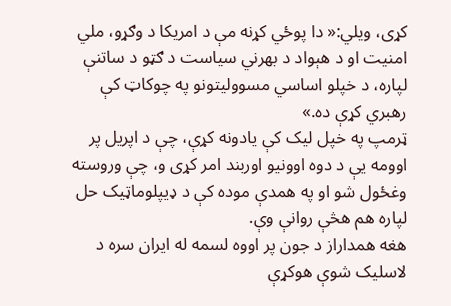کړی، ویلي:« دا پوځي کړنه مې د امریکا د وګړو، ملي امنیت او د هېواد د بهرني سیاست د ګټو د ساتنې لپاره، د خپلو اساسي مسوولیتونو په چوکاټ کې رهبري کړې ده.»
ټرمپ په خپل لیک کې یادونه کړې، چې د اپریل پر اوومه یې د دوه اوونیو اوربند امر کړی و، چې وروسته وغځول شو او په همدې موده کې د ډیپلوماټیک حل لپاره هم هڅې روانې وې.
هغه همداراز د جون پر اووه لسمه له ایران سره د لاسلیک شوې هوکړې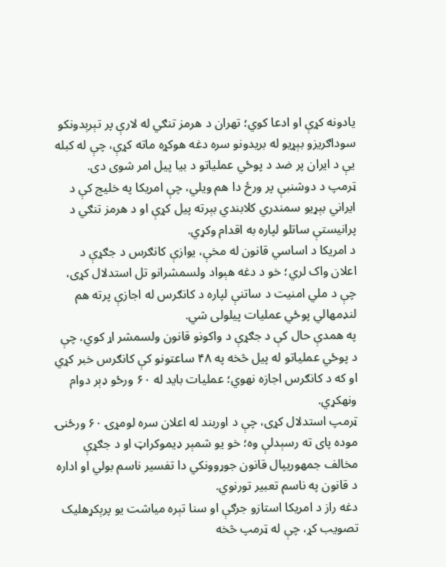یادونه کړې او ادعا کوي؛ تهران د هرمز تنګي له لارې پر تېرېدونکو سوداګریزو بېړیو له بریدونو سره دغه هوکړه ماته کړې، چې له کبله یې د ایران پر ضد د پوځي عملیاتو د بیا پیل امر شوی دی.
ټرمپ د دوشنبې پر ورځ دا هم ویلي، چې امریکا په خلیج کې د ایراني بېړیو سمندري کلابندي بېرته پيل کړې او د هرمز تنګي د پرانیستې ساتلو لپاره به اقدام وکړي.
د امریکا د اساسي قانون له مخې، یوازې کانګرس د جګړې د اعلان واک لري؛ خو د دغه هېواد ولسمشرانو تل استدلال کړی، چې د ملي امنیت د ساتنې لپاره د کانګرس له اجازې پرته هم لنډمهالي پوځي عملیات پیلولی شي.
په همدې حال کې د جګړې د واکونو قانون ولسمشر اړ کوي، چې د پوځي عملیاتو له پیل څخه په ۴۸ ساعتونو کې کانګرس خبر کړي او که د کانګرس اجازه نهوي؛ عملیات باید له ۶۰ ورځو ډېر دوام ونهکړي.
ټرمپ استدلال کړی، چې د اوربند له اعلان سره لومړۍ ۶۰ ورځنۍ موده پای ته رسېدلې وه؛ خو یو شمېر ډیموکراټ او د جګړې مخالف جمهوريپال قانون جوړوونکي دا تفسیر ناسم بولي او اداره د قانون په ناسم تعبیر تورنوي.
دغه راز د امریکا استازو جرګې او سنا تېره میاشت یو پرېکړهلیک تصویب کړ، چې له ټرمپ څخه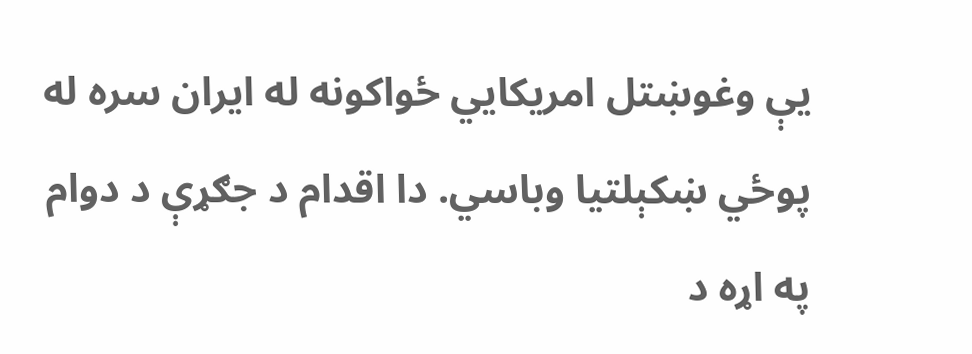یې وغوښتل امریکايي ځواکونه له ایران سره له پوځي ښکېلتیا وباسي. دا اقدام د جګړې د دوام په اړه د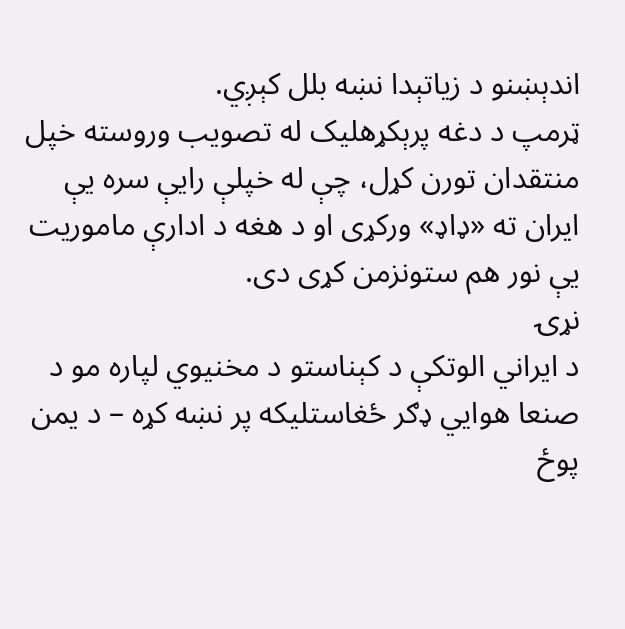اندېښنو د زیاتېدا نښه بلل کېږي.
ټرمپ د دغه پرېکړهلیک له تصویب وروسته خپل منتقدان تورن کړل، چې له خپلې رایې سره یې ایران ته «ډاډ» ورکړی او د هغه د ادارې ماموریت یې نور هم ستونزمن کړی دی.
نړۍ
د ایراني الوتکې د کېناستو د مخنیوي لپاره مو د صنعا هوايي ډګر ځغاستلیکه پر نښه کړه – د یمن پوځ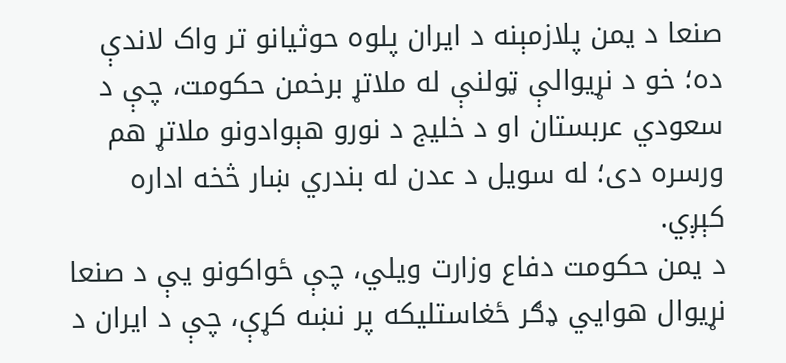صنعا د یمن پلازمېنه د ایران پلوه حوثیانو تر واک لاندې ده؛ خو د نړیوالې ټولنې له ملاتړ برخمن حکومت، چې د سعودي عربستان او د خلیج د نورو هېوادونو ملاتړ هم ورسره دی؛ له سویل د عدن له بندري ښار څخه اداره کېږي.
د یمن حکومت دفاع وزارت ویلي، چې ځواکونو یې د صنعا نړیوال هوايي ډګر ځغاستلیکه پر نښه کړې، چې د ایران د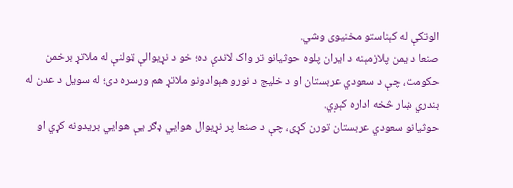الوتکې له کېناستو مخنیوی وشي.
صنعا د یمن پلازمېنه د ایران پلوه حوثیانو تر واک لاندې ده؛ خو د نړیوالې ټولنې له ملاتړ برخمن حکومت، چې د سعودي عربستان او د خلیج د نورو هېوادونو ملاتړ هم ورسره دی؛ له سویل د عدن له بندري ښار څخه اداره کېږي.
حوثیانو سعودي عربستان تورن کړی، چې د صنعا پر نړیوال هوايي ډګر یې هوايي بریدونه کړي او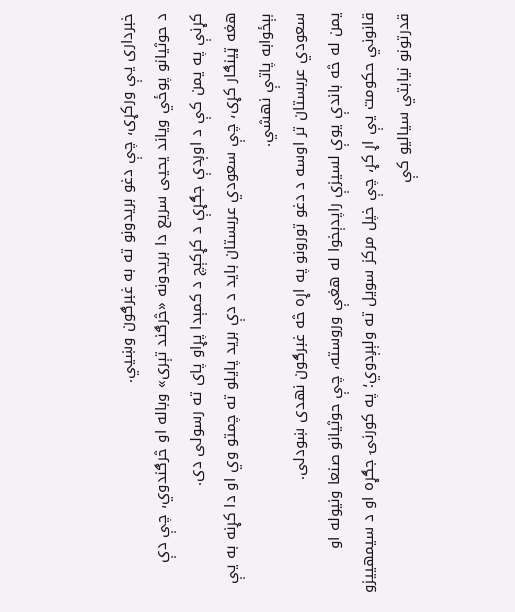خبرداری یې ورکړی، چې دغو بریدونو ته به غبرګون وښيي.
د حوثیانو پوځي ویاند یحیی سریع دا بریدونه «څرګند تېری» وباله او څرګندوي، چې دې کړنې په یمن کې د اوږدې جګړې د کړکېچ د کمېدا پړاو پای ته رسولی دی.
هغه ټینګار کړی، چې سعودي عربستان باید د دې برید پایلو ته چمتو وي او دا کړنه به یې بېځوابه پاتې نهشي.
سعودي عربستان تر اوسه د دغو تورونو په اړه څه غبرګون نهدی ښودلی.
یمن له څه باندې یوې لسیزې راپدېخوا له هغې وروسته، چې حوثیانو صنعا ونیوله او قانوني حکومت یې اړ کړ، چې خپل مرکز سویل ته ولېږدوي؛ په کورنۍ جګړه او د سیمهییزو قدرتونو نیابتي سیالیو کې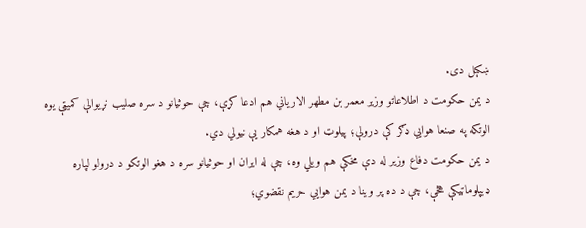ښکېل دی.
د یمن حکومت د اطلاعاتو وزیر معمر بن مطهر الاریاني هم ادعا کړې، چې حوثیانو د سره صلیب نړیوالې کمیټې یوه الوتکه په صنعا هوايي ډګر کې درولې؛ پیلوټ او د هغه همکار یې نیولي دي.
د یمن حکومت دفاع وزیر له دې مخکې هم ویلي وه، چې له ایران او حوثیانو سره د هغو الوتکو د درولو لپاره ډیپلوماټیکې هڅې، چې د ده پر وینا د یمن هوايي حریم نقضوي؛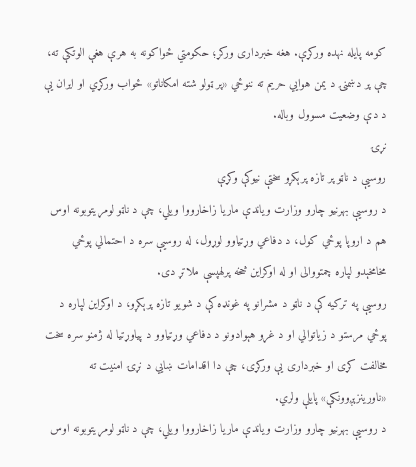کومه پایله نهده ورکړې. هغه خبرداری ورکړ؛ حکومتي ځواکونه به هرې هغې الوتکې ته، چې پر دښمنۍ د یمن هوايي حریم ته ننوځي «پر ټولو شته امکاناتو» ځواب ورکړي او ایران یې د دې وضعیت مسوول وباله.
نړۍ
روسیې د ناټو پر تازه پرېکړو سختې نیوکې وکړې
د روسیې بهرنیو چارو وزارت ویاندې ماریا زاخارووا ویلي، چې د ناټو لومړیتوبونه اوس هم د اروپا پوځي کول، د دفاعي وړتیاوو لوړول، له روسیې سره د احتمالي پوځي مخامخېدو لپاره چمتووالی او له اوکراین څخه پرلهپسې ملاتړ دی.
روسیې په ترکیه کې د ناټو د مشرانو په غونډه کې د شویو تازه پرېکړو، د اوکراین لپاره د پوځي مرستو د زیاتوالي او د غړو هېوادونو د دفاعي وړتیاوو د پیاوړتیا له ژمنو سره سخت مخالفت کړی او خبرداری یې ورکړی، چې دا اقدامات ښایي د نړۍ امنیت ته «ناورینزېږوونکې» پایلې ولري.
د روسیې بهرنیو چارو وزارت ویاندې ماریا زاخارووا ویلي، چې د ناټو لومړیتوبونه اوس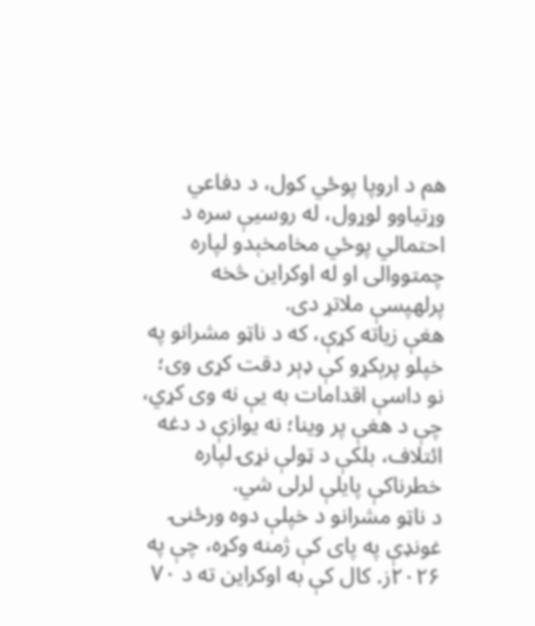هم د اروپا پوځي کول، د دفاعي وړتیاوو لوړول، له روسیې سره د احتمالي پوځي مخامخېدو لپاره چمتووالی او له اوکراین څخه پرلهپسې ملاتړ دی.
هغې زیاته کړې، که د ناټو مشرانو په خپلو پرېکړو کې ډېر دقت کړی وی؛ نو داسې اقدامات به یې نه وی کړي، چې د هغې پر وینا؛ نه یوازې د دغه ائتلاف، بلکې د ټولې نړۍ لپاره خطرناکې پایلې لرلی شي.
د ناټو مشرانو د خپلې دوه ورځنۍ غونډې په پای کې ژمنه وکړه، چې په ۲۰۲۶ز. کال کې به اوکراین ته د ۷۰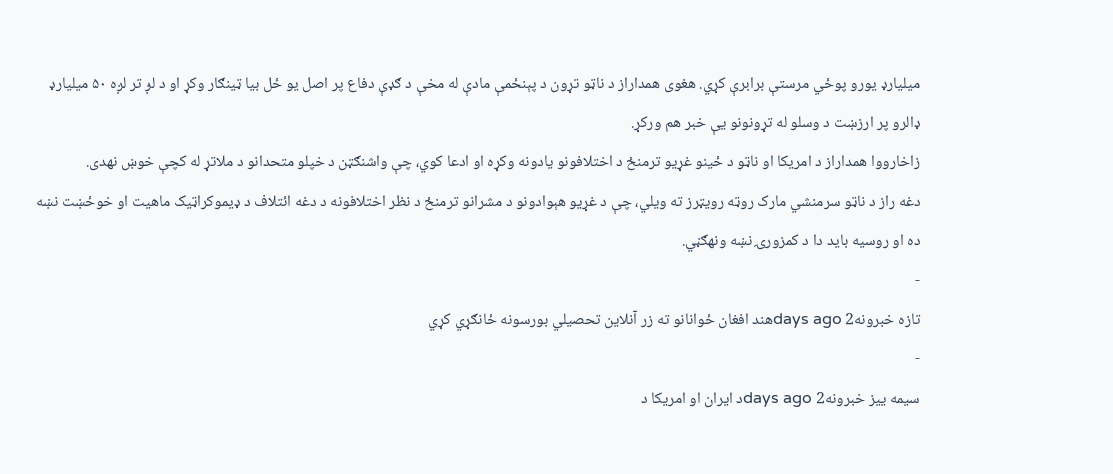میلیارډ یورو پوځي مرستې برابرې کړي. هغوی همداراز د ناټو تړون د پېنځمې مادې له مخې د ګډې دفاع پر اصل یو ځل بیا ټینګار وکړ او د لږ تر لږه ۵۰ میلیارډ ډالرو پر ارزښت د وسلو له تړونونو یې خبر هم ورکړ.
زاخارووا همداراز د امریکا او ناټو د ځینو غړیو ترمنځ د اختلافونو یادونه وکړه او ادعا کوي، چې واشنګټن د خپلو متحدانو د ملاتړ له کچې خوښ نهدی.
دغه راز د ناټو سرمنشي مارک روټه رویټرز ته ویلي، چې د غړیو هېوادونو د مشرانو ترمنځ د نظر اختلافونه د دغه ائتلاف د ډیموکراټیک ماهیت او خوځښت نښه ده او روسیه باید دا د کمزورۍ نښه ونهګڼي.
-
تازه خبرونه2 days agoهند افغان ځوانانو ته زر آنلاین تحصیلي بورسونه ځانګړي کړي
-
سیمه ییز خبرونه2 days agoد ایران او امریکا د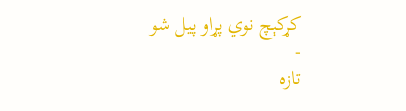کړکېچ نوي پړاو پیل شو
-
تازه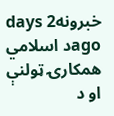خبرونه2 days agoد اسلامي همکارۍ ټولنې او د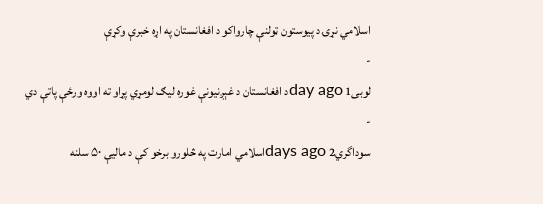اسلامي نړۍ د پیوستون ټولنې چارواکو د افغانستان په اړه خبرې وکړې
-
لوبی1 day agoد افغانستان د غېږنیونې غوره لیګ لومړي پړاو ته اووه ورځې پاتې دي
-
سوداگري2 days agoاسلامي امارت په څلورو برخو کې د مالیې ۵۰ سلنه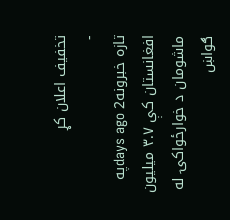تخفیف اعلان کړ
-
تازه خبرونه2 days agoپه افغانستان کې ۳.۷ میلیون ماشومان د خوارځواکۍ له ګواښ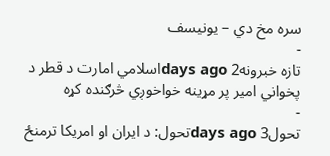سره مخ دي – یونیسف
-
تازه خبرونه2 days agoاسلامي امارت د قطر د پخواني امیر پر مړینه خواخوږي څرګنده کړه
-
تحول3 days agoتحول: د ایران او امریکا ترمنځ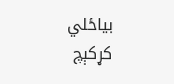بیاځلي کړکېچ